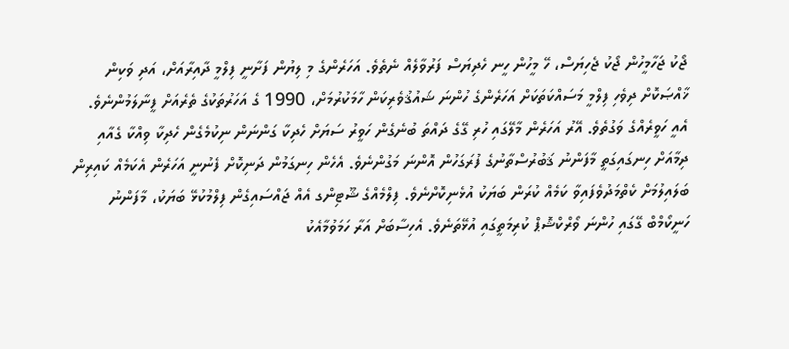ޖޯކު ޖަހާމީހުން ޖޯކު ޖެހިޔަސް، ހޭ މީހުން ހީނ ހެދިޔަސް ފަރުވާލެއް ނެތެވެ. އަހަރެންގެ މި ލިޔުން ފަށާނީ ފިލްމީ ދާއިރާއަށް، އަދި ވަކިން ޚާއްޞަކޮށް ދިވެހި ފިލްމީ މަސައްކަތަކަށް އަހަރެންގެ ހުންނަ ޝައުޤުވެރިކަން ހާމަކުރުމަށް، 1990 ގެ އަހަރުތަކުގެ ތެރެއަށް ފީނާލަމުންނެވެ.
އެއީ ހަވީރެއްގެ ވަގުތެވެ. އޭރު އަހަރެން މާލޭގައި ހުރި ގޭގެ ދައްތަ ބުނެގެން ހަވީރު ސަޔަށް ހެދިކާ ގަންނަން ނިކުމެގެން ހެދިކާ ވިއްކާ ގެއާއި ދިމާއަށް ހިނގައިގަތީ މާފަންނު ޤަބުރުސްތާނުގެ ފުރަގަހުން އޮންނަ މަގުންނެވެ. އެހެން ހިނގަމުން ދަނިކޮށް ފެނުނީ އަހަރެން އެކަމެއް ކައިރިން ބަލައިލުމަށް ކެތްމަދުވެފައިވާ ކަމެއް ކުރަން ބަޔަކު އުޅެނިކޮށްނެވެ. ފިލްމެއްގެ ޝޫޓިންގ އެއް ޖައްސައިގެން ފިލްމުކުޅޭ ބަޔަކު، މާފަންނު ހަނީކޯމްބް ގޭގައި ހުންނަ ވޯރްކްޝޮޕް ކުރިމަތީގައި އުޅޭތަނެވެ. އެހިސާބަށް އަރާ ހަމަވުމާއެކު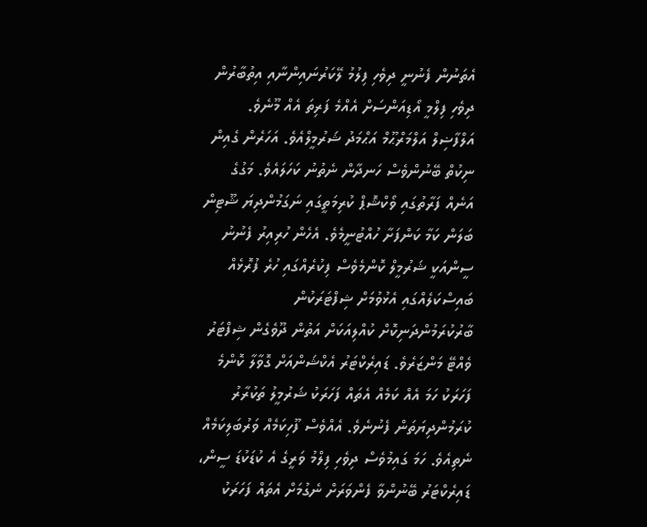އެތަނުން ފެނުނީ ދިވެހި ފިލުމު ލޭކަރުނައިންނާއި އިތުބާރުން ދިވެހި ފިލްމީ އޯޑިއަންސަށް އެއްމެ ފަރިތަ އެއް މޫނެވެ. އަލްފާޟިލް އަލްމަރްޙޫމް އަޙްމަދު ޝަރުމީލްއެވެ. އަހަރެން ގެއިން ނިކުތް ބޭނުންވެސް ހަނދާން ނެތުނު ކަހަލައެވެ. މަގުގެ އަނެއް ފަރާތުގައި ވޯކްޝޮޕް ކުރިމަތީގައި ނަގަމުންދިޔަ ޝޫޓިން ބަލަން ކަމާ ކަންފަށާ ހުއްޓުނީމެވެ. އެހެން ހުރިއިރު ފެނުނު ސީންއަކީ ޝަރުމީލް ކޮންމެވެސް ފިކުރެއްގައި ހުރެ ފުރޮޅެއް ބައިސްކަލެއްގައި އެޅުވުމަށް ޝިފްޓަރަކުން ބާރުކުރަމުންދަނިކޮށް ކުއްލިއަކަށް އަތުން ދޫވެގެން ޝިފްޓަރު ވެއްޓޭ މަންޒަރެވެ. ޑައިރެކްޓަރު އެކްޝަންއަށް ގޮވާލާ ކޮންމެ ފަހަރަކު ހަމަ އެއް ކަމެއް އެތައް ފަހަރަކު ޝަރުމީލު ތަކުރާރު ކުރަމުންދިޔަތަން ފެނުނެވެ. އެއްވެސް ފޫހިކަމެއް ވަރުބަލިކަމެއް ނެތިއެވެ. ހަމަ ގައިމުވެސް ދިވެހި ފިލްމު ވަރީގެ އެ ކުޑަކުޑަ ސީން، ޑައިރެކްޓަރު ބޭނުންވާ ފެންވަރަށް ނެގުމަށް އެތައް ފަހަރަކު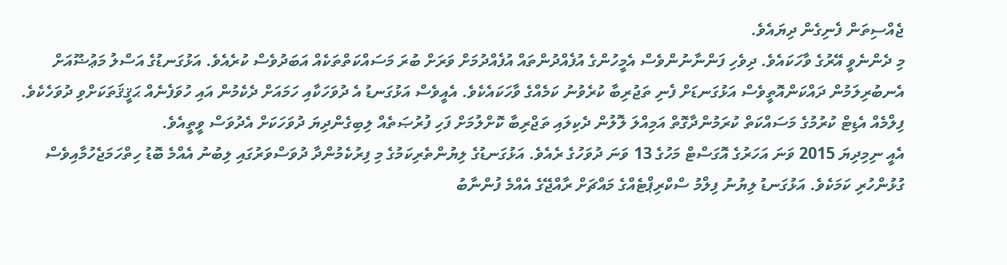ޖެއްސިތަން ފެނިގެން ދިޔައެވެ.
މި ދެންނެވީ އޭރުގެ ވާހަކައެވެ. ދިވެހި ފަންނާނުންވެސް އެމީހުންގެ އުފެއްދުންތައް އުފެއްދުމަށް ވަރަށް ބުރަ މަސައްކަތްތަކެއް އަބަދުވެސް ކުރެއެވެ. އަޅުގަނޑުގެ އަސްލު މަޢުޟޫއަށް އެނބުރިލަމުން ދައްކަންއޮތީވެސް އަޅުގަނޑަށް ފެނި ތަޖުރިބާ ކުރެވުނު ކަމެއްގެ ވާހަކައެކެވެ. އެއީވެސް އަޅުގަނޑު އެ ދުވަހަކާއި ހަމައަށް ދެކެމުން އައި ހުވަފެނެއް ޙަޤީޤަތަކަށްވި ދުވަހެކެވެ. ފިލްމެއް އެޑިޓް ކުރުމުގެ މަސައްކަތް ކުރަމުންދާގޮތް އަމިއްލަ ލޮލުން ދެކިލައި ތަޖްރިބާ ކޮށްލުމަށް ފަހި ފުރުޞަތެއް ލިބިގެންދިޔަ ދުވަހަކަށް އެދުވަސް ވީތީއެވެ.
އެއީ ނިމިދިޔަ 2015 ވަނަ އަހަރުގެ އޮގަސްޓް މަހުގެ 13 ވަނަ ދުވަހުގެ ރެއެވެ. އަޅުގަނޑުގެ ލިޔުންތެރިކަމުގެ މި ފިރުކެމުންދާ ދުވަސްވަރުގައި ލިބުނު އެއްމެ ބޮޑު ހިތްހަމަޖެހުމާއިވެސް ގުޅުންހުރި ކަމަކެވެ. އަޅުގަނޑު ލިޔުނު ފިލްމު ސްކްރިޕްޓެއްގެ މައްޗަށް ރާއްޖޭގެ އެއްމެ ފުންނާބު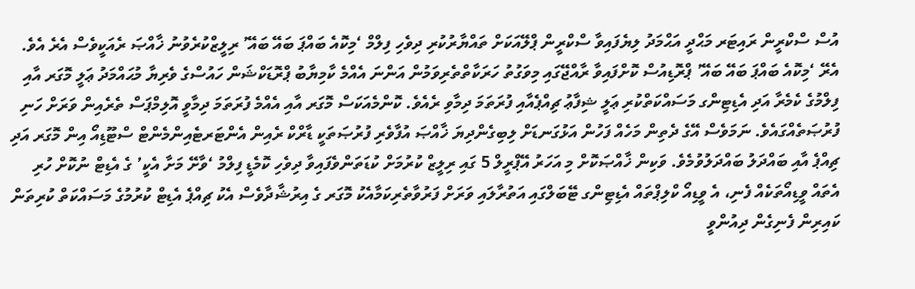އުސް ސްކްރީން ރައިޓަރ މަޙްދީ އަޙްމަދު ލިޔެފައިވާ ސްކްރީން ޕްލޭއަކަށް ތައްޔާރުކުރި ދިވެހި ފިލްމް ‘މިކޮއެ ބައްޕަ ބައޭ ބައޭ’ ރިލީޒްކުރެވުނު ޚާއްޞަ ރެއަކީވެސް އެރެ އެވެ. އެރޭ ‘މިކޮއެ ބައްޕަ ބައޭ ބައޭ’ ޕްރޮޑިއުސް ކޮށްފައިވާ ރާއްޖޭގައި މިވަގުތު ހަރަކާތްތެރިވަމުން އަންނަ އެއްމެ ކާމިޔާބު ޕްރޮޑަކްޝަން ހައުސްގެ ވެރިޔާ މުޙައްމަދު ޢަލީ މޮގަރ އާއި ފިލްމުގެ ކެމެރާ އަދި އެޑިޓިންގ މަސައްކަތްކުރި ޢަލީ ޝިފާޢު ޗިއްޕެއާއި ފުރަތަމަ ދިމާވި ރެއެވެ. ކޮންމެއަކަސް މޮގަރ އާއި އެއްމެ ފުރަތަމަ ދިމާވީ އޮލިމްޕަސް ތެރެއިން ވަރަށް ހަނި ފުރުޞަތެއްގައެވެ. ނަމަވެސް އޭގެ ދެތިން މަހެއް ފަހުން އަޅުގަނޑަށް ލިބިގެންދިޔަ ޚާއްޞަ އުފާވެރި ފުރުޞަތަކީ ޑާރްކް ރެއިން އެންޓަރޓެއިންމެންޓް ސްޓޫޑިއޯ އިން މޮގަރ އަދި ޗިއްޕެ އާއި ބައްދަލު ބައްދަލުވުމެވެ. ވަކިން ޚާއްޞަކޮށް މި އަހަރު އޭޕްރީލް 5 ގައި ރިލީޒް ކުރުމަށް ކުޑަތަންވެފައިވާ ދިވެހި ކޮމެޑީ ފިލްމު ‘ވާށޭ މަށާ އެކީ’ ގެ އެޑިޓް ނުކޮށް ހުރި އެތައް ވީޑިއޯތަކެއް ފެނި، އެ ވީޑިއޯ ކްލިޕްތައް އެޑިޓިންގ ޓޭބަލްގައި އަތުރާލައި ވަރަށް ފަރުވާތެރިކަމާއެކު މޮގަރ ގެ އިރުޝާދާވެސް އެކު ޗިއްޕެ އެޑިޓް ކުރުމުގެ މަސައްކަތް ކުރިތަން ކައިރިން ފެނިގެން ދިއުންވީ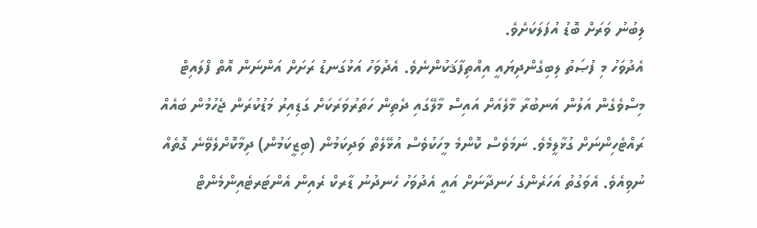ލިބުނު ވަރަށް ބޮޑު އުފަލަކަށެވެ.
އެދުވަހު މި ފުޞަތު ލިބިގެންދިޔައީ އިއްތިފާޤަކުންނެވެ. އެދުވަހު އަޅުގަނޑު ރަށަށް އަންނަން އޮތް ފްލައިޓް މިސްވެގެން އަލުން އަނބުރާ މާލެއަށް އައިސް މާލޭގައި ދެތިން ހަތަރުވަރަކަށް ގަޑިއިރު މަޑުކުރަން ޖެހުމުން ބައެއް ރައްޓެހިންނަށް ގުޅާލީމެވެ. ނަމަވެސް ކޮންމެ މީހަކުވެސް އުޅޭލެތް ވަދިކަމުން (ބިޒީކަމުން) ދިމާކޮށްލެވޭނެ ގޮތެއް ނުވިއެވެ. އެވަގުތު އަހަރެންގެ ހަނދާނަށް އައީ އެދުވަހު ހެނދުނު ޑާރކް ރެއިން އެންޓަރޓެއިންމެންޓް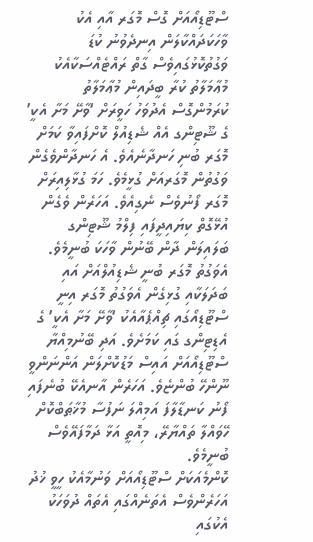ސްޓޫޑިއޯއަށް ގޮސް މޮގަރ އާއި އެކު ވާހަކަދައްކާލަން އިނދެވުނު ކުޑަ ވަގުތުކޮޅުގައިވެސް ގާތް ރައްޓެއްސަކާއެކު މުޢާމަލާތު ކުރާ ބީދައިން މުޢާމަލާތު ކުރަމުންގޮސް އެދުވަހު ހަވީރަށް ‘ވާށޭ މަށާ އެކީ’ ގެ ޝޫޓިންގ އެއް ޝެޑިއުލް ކޮށްފައިވާ ކަމަށް މޮގަރ ބުނި ހަނދާނެއެވެ. އެ ހަނދާންވެގެން ވަގުތުން މޮގަރއަށް ގުޅީމެވެ. ހަމަ ގުޅާލިއިރަށް މޮގަރ ފޯނުވެސް ނެގިއެވެ. އަހަރެން ވެގެން އުޅޭގޮތް ކިޔައިދީފައި ފިލްމު ޝޫޓިންގ ބަލައިލަން ދާން ބޭނުން ވާހަކަ ބުނީމެވެ. އެވަގުތު މޮގަރ ބުނީ ޝެޑިއުލްއަށް އައި ބަދަލަކާއި ގުޅިގެން އެވަގުތު މޮގަރ އިނީ ސްޓޫޑިއޯގައި ޗިއްޕެއާއެކު ‘ވާށޭ މަށާ އެކީ’ ގެ އެޑިޓިންގ ގައި ކަމަށެވެ. އަދި ބޭނުމިއްޔާ ސްޓޫޑިއޯއަށް އައިސް މަޑުކޮށްލަން އަންނަންވީ ނޫންހޭ ބުންޏެވެ. އަހަރެން އާނއެކޭ ބުނެފައި ފޯނު ކަނޑާލާފަ އަމިއްލަ ނަފުސާ މުޚާޠަބްކޮށް ހޭވައްލާ ތައްޔާރޭ، މިއޮތީ އަޅާ ދަމާފައޭވެސް ބުނީމެވެ.
ކޮންމެއަކަށް ސްޓޫޑިއޯއަށް ވަނުމާއެކު ހީވީ ޚުދު އަހަރެންވެސް އެތަނެއްގައި އެތައް ދުވަހަކު އެކުގައި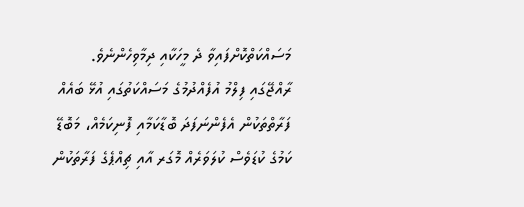މަސައްކަތްކޮށްފައިވާ ދެ މީހަކާއި ދިމާވިހެންނެވެ. ރާއްޖޭގައި ފިލްމު އުފެއްދުމުގެ މަސައްކަތުގައި އުޅޭ ބައެއް ފަރާތްތަކުން އެފެންނަފަދަ ބޮޑާކަމާއި ފޮނިކަމެއް، މަބޮޑޭ ކަމުގެ ކުޑަވެސް ކުލަވަރެއް މޮގަރ އާއި ޗިއްޕެގެ ފަރާތަކުން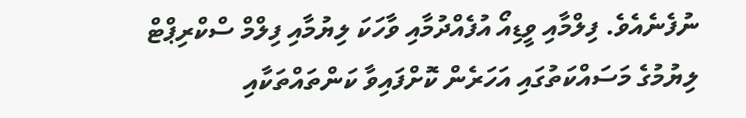ނުފެނެއެވެ. ފިލްމާއި ވީޑިއޯ އުފެއްދުމާއި ވާހަކަ ލިޔުމާއި ފިލްމް ސްކްރިޕްޓް ލިޔުމުގެ މަސައްކަތުގައި އަހަރެން ކޮށްފައިވާ ކަންތައްތަކާއި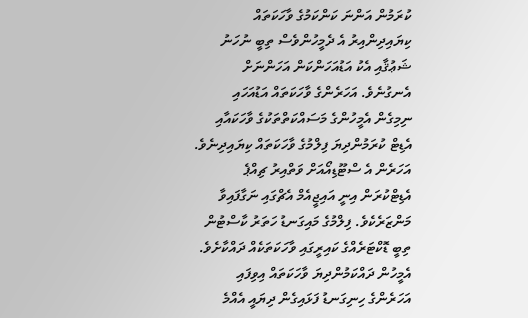ކުރަމުން އަންނަ ކަންކަމުގެ ވާހަކަތައް ކިޔައިދިންއިރު އެ ދެމީހުންވެސް ތިބީ ނުހަނު ޝަޢުޤާއި އެކު އަޑުއަހަންކަން އަހަންނަށް އެނގުނެވެ. އަހަރެންގެ ވާހަކަތައް އަޑުއަހައި ނިމިގެން އެމީހުންގެ މަސައްކަތްތަކުގެ ވާހަކައާއި އެޑިޓް ކުރަމުންދިޔަ ފިލްމުގެ ވާހަކަތައް ކިޔައިދިނެވެ.
އަހަރެން އެ ސްޓޫޑިއޯއަށް ވަތްއިރު ޗިއްޕެ އެޑިޓްކުރަން އިނީ އައިޖީއެމް އެޗްގައި ނަގާފައިވާ މަންޒަރެކެވެ. ފިލްމުގެ މައިގަނޑު ހަތަރު ކާސްޓުން ތިބީ ޑޮކްޓަރެއްގެ ކައިރީގައި ވާހަކަތަކެއް ދައްކާށެވެ. އެމީހުން ދައްކަމުންދިޔަ ވާހަކަތައް އިވިފައި އަހަރެންގެ ހިނިގަނޑު ފަޅައިގެން ދިޔައީ އެއްމެ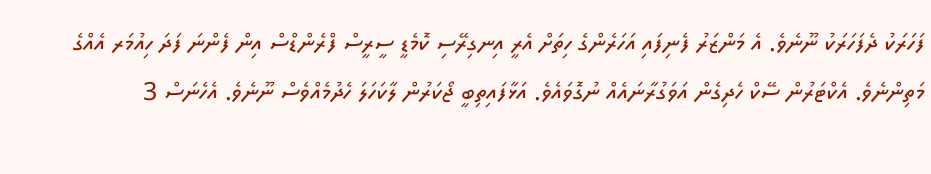ފަހަރަކު ދެފަހަރަކު ނޫނެވެ. އެ މަންޒަރު ފެނިފައި އަހަރެންގެ ހިތަށް އެރީ އިނގިރޭސި ކޮމެޑީ ސީރީސް ފްރެންޑްސް އިން ފެންނަ ފަދަ ހިއުމަރ އެއްގެ މަތިންނެވެ. އެކްޓަރުން ސޭކް ހެދިގެން އަވަގުރާނައެއް ނުގޮވައެވެ. އަޅާފައިތިބީ ޖޯކަރުން ލާކަހަލަ ހެދުމެއްވެސް ނޫނެވެ. އެހެނަސް 3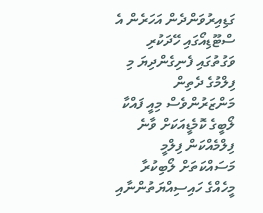ގަޑިއިރުވަންދެން އަހަރެން އެ ސްޓޫޑިއޯގައި ހޭދަކުރި ވަގުތުގައި ފެނިގެންދިޔަ މި ފިލްމުގެ ދެތިން މަންޒަރުންވެސް މިއީ ފައްކާ ލޯބީގެ ކޮމެޑީއަކަށް ވާނެ ފިލްމެއްކަން ފިލްމީ މަސައްކަތަށް ލޯބިކުރާ މީހެއްގެ ހައިސިއްޔަތުންނާއި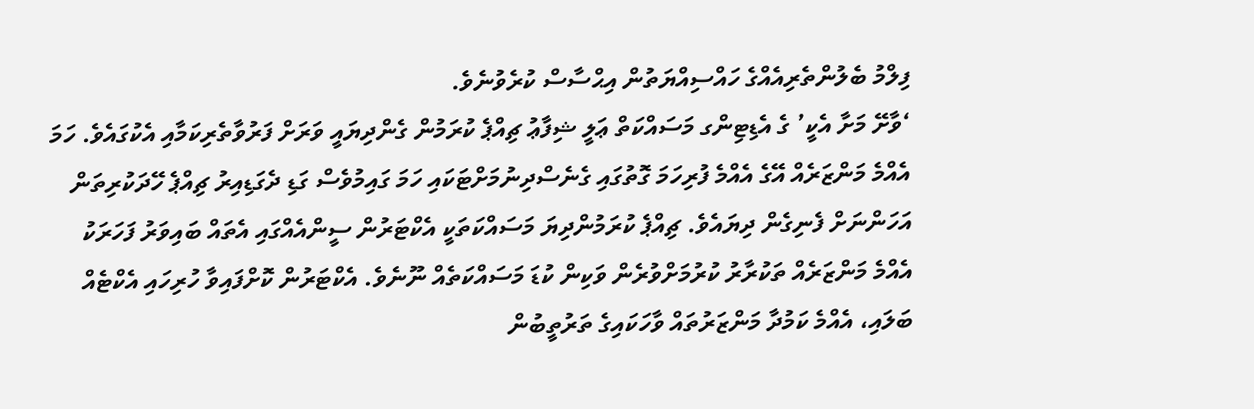ފިލްމު ބެލުންތެރިއެއްގެ ހައްސިއްޔަތުން އިޙްސާސް ކުރެވުނެވެ.
‘ވާށޭ މަށާ އެކީ’ ގެ އެޑިޓިންގ މަސައްކަތް ޢަލީ ޝިފާޢު ޗިއްޕެ ކުރަމުން ގެންދިޔައީ ވަރަށް ފަރުވާތެރިކަމާއި އެކުގައެވެ. ހަމަ އެއްމެ މަންޒަރެއް އޭގެ އެއްމެ ފުރިހަމަ ގޮތުގައި ގެނެސްދިނުމަށްޓަކައި ހަމަ ގައިމުވެސް ގަޑި ދެގަޑިއިރު ޗިއްޕެ ހޭދަކުރިތަން އަހަންނަށް ފެނިގެން ދިޔައެވެ. ޗިއްޕެ ކުރަމުންދިޔަ މަސައްކަތަކީ އެކްޓަރުން ސީންއެއްގައި އެތައް ބައިވަރު ފަހަރަކު އެއްމެ މަންޒަރެއް ތަކުރާރު ކުރުމަށްވުރެން ވަކިން ކުޑަ މަސައްކަތެއް ނޫނެވެ. އެކްޓަރުން ކޮށްފައިވާ ހުރިހައި އެކްޓެއް ބަލައި، އެއްމެ ކަމުދާ މަންޒަރުތައް ވާހަކައިގެ ތަރުތީބުން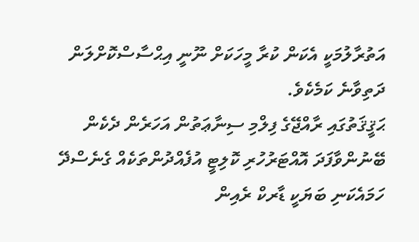އަތުރާލުމަކީ އެކަން ކުރާ މީހަކަށް ނޫނީ އިޙްސާސްކޮށްލަން ދަތިވާނެ ކަމެކެވެ.
ޙަޤީޤަތުގައި ރާއްޖޭގެ ފިލްމި ސިނާޢަތުން އަހަރެން ދެކެން ބޭނުންވާފަދަ އޮއްޓަރުހުރި ކޮލިޓީ އުފެއްދުންތަކެއް ގެނެސްދޭ ހަމައެކަނި ބަޔަކީ ޑާރކް ރެއިން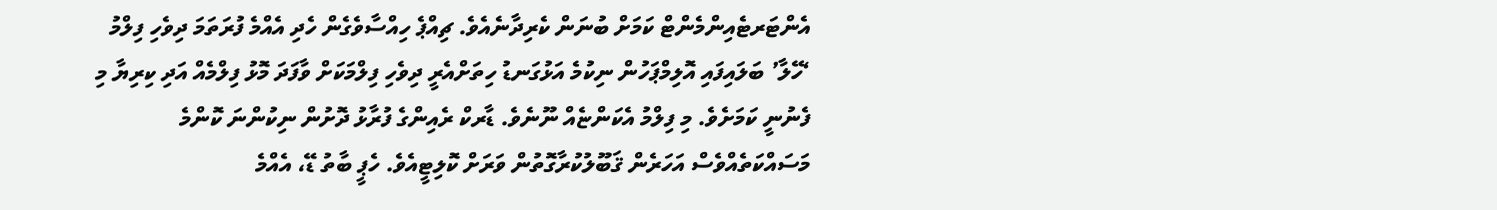އެންޓަރޓެއިންމެންޓް ކަމަށް ބުނަން ކެރިދާނެއެވެ. ޗިއްޕެ ހިއްސާވެގެން ހެދި އެއްމެ ފުރަތަމަ ދިވެހި ފިލްމު ‘ހޭލާ’ ބަލައިފައި އޮލިމްޕަހުން ނިކުމެ އަޅުގަނޑު ހިތަށްއެރީ ދިވެހި ފިލްމަކަށް ވާފަދަ މޮޅު ފިލްމެއް އަދި ކިރިޔާ މި ފެނުނީ ކަމަށެވެ. މި ފިލްމު އެކަންޏެއް ނޫނެވެ. ޑާރކް ރެއިންގެ ފުރާޅު ދޮށުން ނިކުންނަ ކޮންމެ މަސައްކަތެއްވެސް އަހަރެން ޤަބޫލުކުރާގޮތުން ވަރަށް ކޮލިޓީއެވެ. ހެޕީ ބާތު ޑޭ، އެއްމެ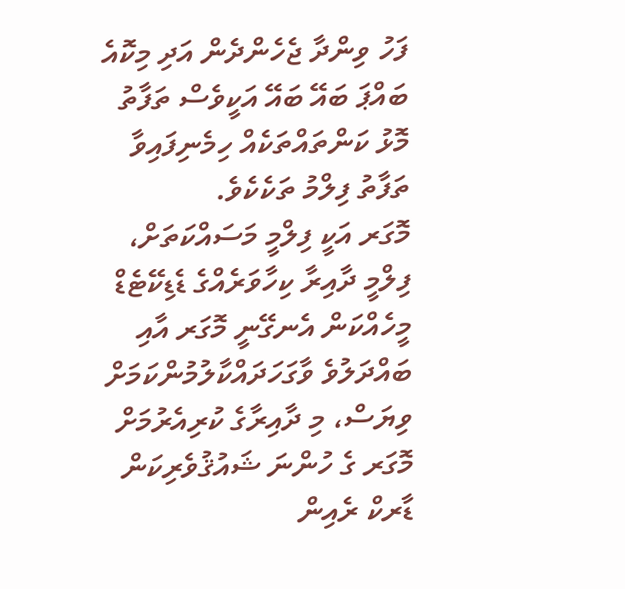ފަހު ވިންދާ ޖެހެންދެން އަދި މިކޮއެ ބައްޕަ ބައޭ ބައޭ އަކީވެސް ތަފާތު މޮޅު ކަންތައްތަކެއް ހިމެނިފައިވާ ތަފާތު ފިލްމު ތަކެކެވެ.
މޮގަރ އަކީ ފިލްމީ މަސައްކަތަށް، ފިލްމީ ދާއިރާ ކިހާވަރެއްގެ ޑެޑިކޭޓެޑް މީހެއްކަން އެނގޭނީ މޮގަރ އާއި ބައްދަލުވެ ވާގަހަދައްކާލުމުންކަމަށް ވިޔަސް، މި ދާއިރާގެ ކުރިއެރުމަށް މޮގަރ ގެ ހުންނަ ޝައުޤުވެރިކަން ޑާރކް ރެއިން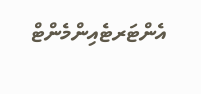އެންޓަރޓެއިންމެންޓް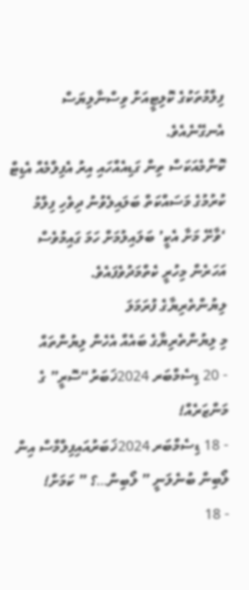ފިލްމުތަކުގެ ކޮލިޓީއަށް ވިސްނާލިޔަސް އެނގޭނެއެވެ.
ކޮންމެއަކަސް ތިން ގަޑިއެއްހައި އިރު އެފިލްމެއް އެޑިޓް ކުރުމުގެ މަސައްކަތް ބަލައިލެވުނު ދިވެހި ފިލްމު ‘ވާށޭ މަށާ އެކީ’ ބަލައިލުމަށް ހަމަ ގައިމުވެސް އަހަރެން މިހުރީ ކެތްމަދުވެފައެވެ.
ލިޔުންތެރިޔާގެ ފުރަމަލަ
މި ލިޔުންތެރިޔާގެ ބައެއް އެހެން ލިޔުންތައް
- 20 ޑިސެމްބަރ 2024ޚަބަރު“ސޮރީ” ގެ މަންޒަރެއް!
- 18 ޑިސެމްބަރ 2024ޚަބަރުއައިފިލްމްސް އިން ލޯބިން ބުނެލަނީ ” ލޯބިން…؟ ” ކަމަށް!
- 18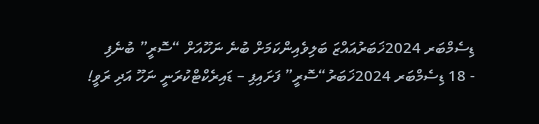ޑިސެމްބަރ 2024ޚަބަރުއައްޒަ ބަލިވެއިންކަމަށް ބުނެ ނަހޫއަށް “ސޮރީ” ބުނެފި
- 18 ޑިސެމްބަރ 2024ޚަބަރު“ސޮރީ” ފަށައިފި – ޑައިރެކްޓްކުރަނީ ނަހޫ އަދި ރަވީ!